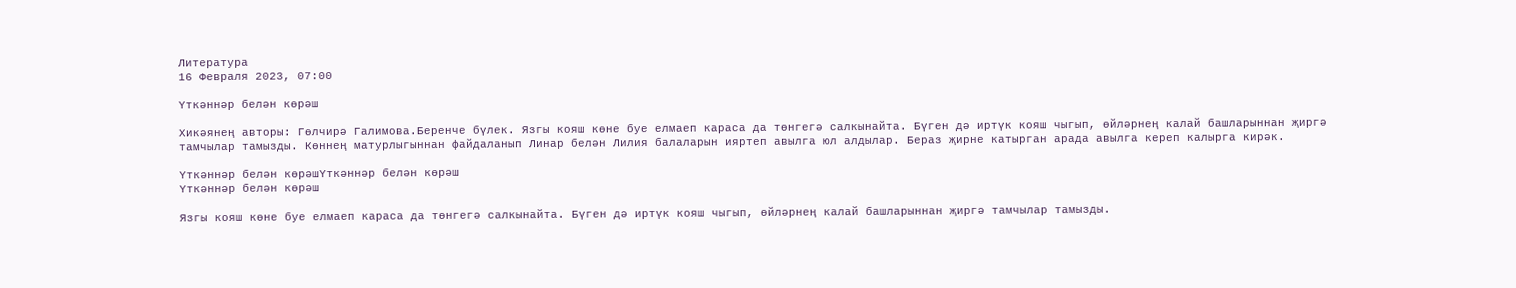Литература
16 Февраля 2023, 07:00

Үткәннәр белән көрәш

Хикәянең авторы: Гөлчирә Галимова.Беренче бүлек. Язгы кояш көне буе елмаеп караса да төнгегә салкынайта. Бүген дә иртүк кояш чыгып, өйләрнең калай башларыннан җиргә тамчылар тамызды. Көннең матурлыгыннан файдаланып Линар белән Лилия балаларын ияртеп авылга юл алдылар. Бераз җирне катырган арада авылга кереп калырга кирәк.

Үткәннәр белән көрәшҮткәннәр белән көрәш
Үткәннәр белән көрәш

Язгы кояш көне буе елмаеп караса да төнгегә салкынайта. Бүген дә иртүк кояш чыгып, өйләрнең калай башларыннан җиргә тамчылар тамызды.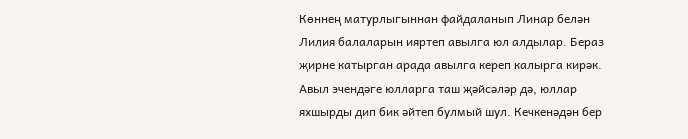Көннең матурлыгыннан файдаланып Линар белән Лилия балаларын ияртеп авылга юл алдылар. Бераз җирне катырган арада авылга кереп калырга кирәк. Авыл эчендәге юлларга таш җәйсәләр дә, юллар яхшырды дип бик әйтеп булмый шул. Кечкенәдән бер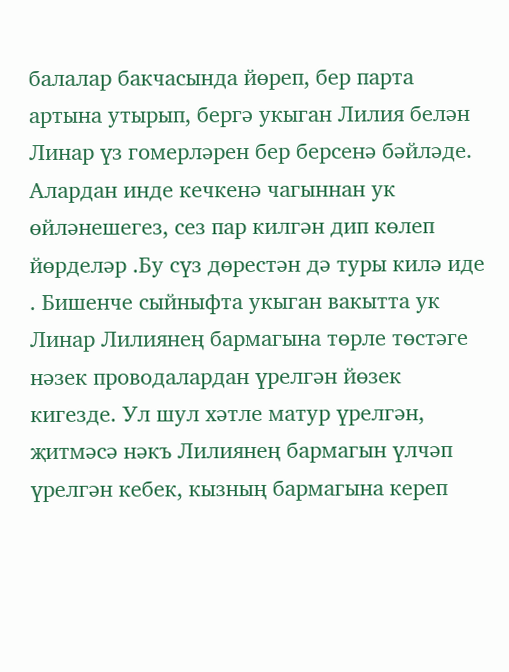балалар бакчасында йөреп, бер парта артына утырып, бергә укыган Лилия белән Линар үз гомерләрен бер берсенә бәйләде. Алардан инде кечкенә чагыннан ук өйләнешегез, сез пар килгән дип көлеп йөрделәр .Бу сүз дөрестән дә туры килә иде . Бишенче сыйныфта укыган вакытта ук Линар Лилиянең бармагына төрле төстәге нәзек проводалардан үрелгән йөзек кигезде. Ул шул хәтле матур үрелгән, җитмәсә нәкъ Лилиянең бармагын үлчәп үрелгән кебек, кызның бармагына кереп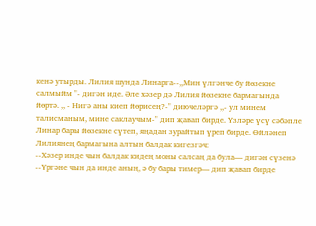кенә утырды. Лилия шунда Линарга--,,Мин үлгәнче бу йөзекне салмыйм "- дигән иде. Әле хәзер дә Лилия йөзекне бармагында йөртә. ,, - Нигә аны киеп йөрисең?-" диючеләргә ,,- ул минем талисманым, мине саклаучым-" дип җавап бирде. Үзләре үсү сәбәпле Линар бары йөзекне сүтеп, яңадан зурайтып үреп бирде. Өйләнеп Лилиянең бармагына алтын балдак кигезгәч:
--Хәзер инде чын балдак кидең моны салсаң да була— дигән сүзенә
--Үргәне чын да инде аның, ә бу бары тимер— дип җавап бирде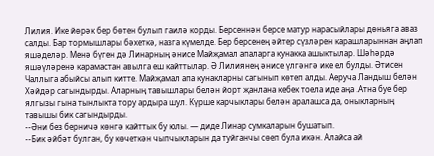Лилия. Ике йөрәк бер бөтен булып гаилә корды. Берсеннән берсе матур нарасыйлары дөньяга аваз салды. Бар тормышлары бәхеткә, назга күмелде. Бер берсенең әйтер сүзләрен карашларыннан аңлап яшәделәр. Менә бүген дә Линарның әнисе Майҗамал апаларга кунакка ашыктылар. Шәһәрдә яшәүләренә карамастан авылга еш кайттылар. Ә Лилиянең әнисе үлгәнгә ике ел булды. Әтисен Чаллыга абыйсы алып китте. Майҗамал апа кунакларны сагынып көтеп алды. Аеруча Ландыш белән Хәйдәр сагындырды. Аларның тавышлары белән йорт җанлана кебек тоела иде аңа .Атна буе бер ялгызы гына тынлыкта тору ардыра шул. Күрше карчыклары белән аралашса да, оныкларның тавышы бик сагындырды.
--Әни без берничә көнгә кайттык бу юлы. — диде Линар сумкаларын бушатып.
--Бик әйбәт булган, бу көчеткән чыпчыкларын да туйганчы сөеп була икән. Алайса ай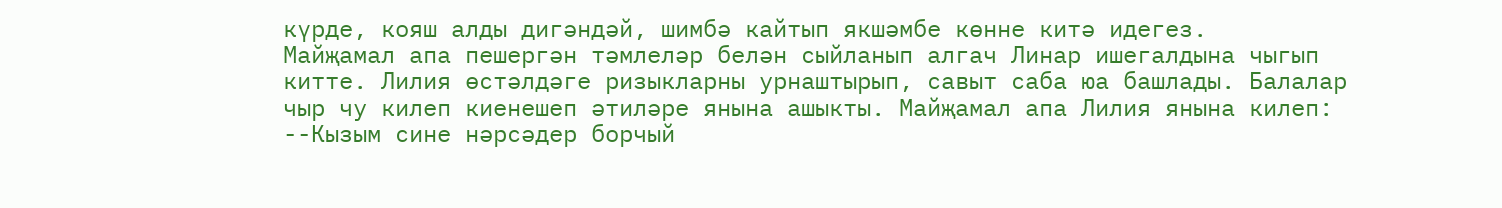күрде, кояш алды дигәндәй, шимбә кайтып якшәмбе көнне китә идегез.
Майҗамал апа пешергән тәмлеләр белән сыйланып алгач Линар ишегалдына чыгып китте. Лилия өстәлдәге ризыкларны урнаштырып, савыт саба юа башлады. Балалар чыр чу килеп киенешеп әтиләре янына ашыкты. Майҗамал апа Лилия янына килеп:
--Кызым сине нәрсәдер борчый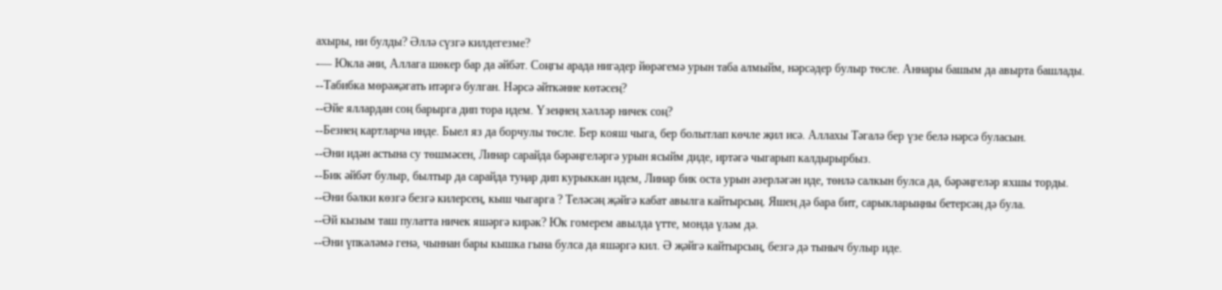ахыры, ни булды? Әллә сүзгә килдегезме?
-— Юкла әни, Аллага шөкер бар да әйбәт. Соңгы арада нигәдер йөрәгемә урын таба алмыйм, нәрсәдер булыр төсле. Аннары башым да авырта башлады.
--Табибка мөрәҗәгать итәргә булган. Нәрсә әйткәнне көтәсең?
--Әйе яллардан соң барырга дип тора идем. Үзеңнең хәлләр ничек соң?
--Безнең картларча инде. Быел яз да борчулы төсле. Бер кояш чыга, бер болытлап көчле җил исә. Аллахы Тәгалә бер үзе белә нәрсә буласын.
--Әни идән астына су төшмәсен, Линар сарайда бәрәңгеләргә урын ясыйм диде, иртәгә чыгарып калдырырбыз.
--Бик әйбәт булыр, былтыр да сарайда туңар дип курыккан идем, Линар бик оста урын әзерләгән иде, төнлә салкын булса да, бәрәңгеләр яхшы торды.
--Әни бәлки көзгә безгә килерсең, кыш чыгарга ? Теләсәң җәйгә кабат авылга кайтырсың. Яшең дә бара бит, сарыкларыңны бетерсәң дә була.
--Әй кызым таш пулатта ничек яшәргә кирәк? Юк гомерем авылда үтте, монда үләм дә.
--Әни үпкәләмә генә, чыннан бары кышка гына булса да яшәргә кил. Ә җәйгә кайтырсың, безгә дә тыныч булыр иде.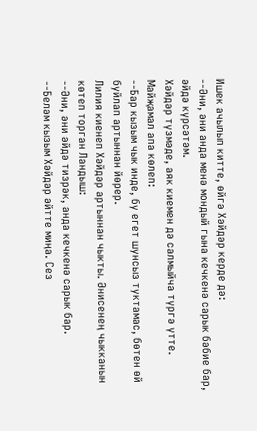Ишек ачылып китте, өйгә Хәйдәр керде дә:
--Әни, әни анда менә мондый гына кечкенә сарык бәбие бар, әйдә күрсәтәм.
Хәйдәр түзмәде, аяк киемен дә салмыйча түргә үтте. Майҗамал апа көлеп:
--Бар кызым чык инде, бу егет шунсыз туктамас, бөтен өй буйлап артыннан йөрер.
Лилия киенеп Хәйдәр артыннан чыкты. Әнисенең чыкканын көтеп торган Ландыш:
--Әни, әни әйдә тизрәк, анда кечкенә сарык бар.
--Беләм кызым Хәйдәр әйтте миңа. Сез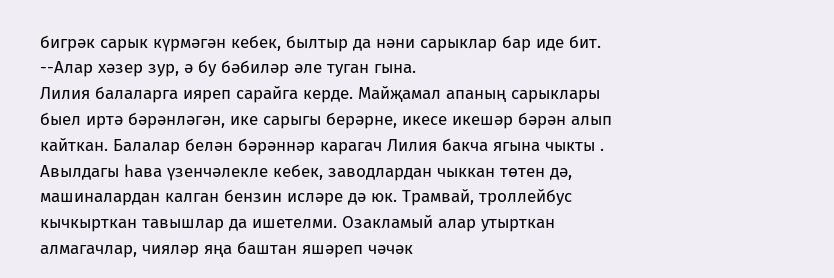бигрәк сарык күрмәгән кебек, былтыр да нәни сарыклар бар иде бит.
--Алар хәзер зур, ә бу бәбиләр әле туган гына.
Лилия балаларга ияреп сарайга керде. Майҗамал апаның сарыклары быел иртә бәрәнләгән, ике сарыгы берәрне, икесе икешәр бәрән алып кайткан. Балалар белән бәрәннәр карагач Лилия бакча ягына чыкты . Авылдагы һава үзенчәлекле кебек, заводлардан чыккан төтен дә, машиналардан калган бензин исләре дә юк. Трамвай, троллейбус кычкырткан тавышлар да ишетелми. Озакламый алар утырткан алмагачлар, чияләр яңа баштан яшәреп чәчәк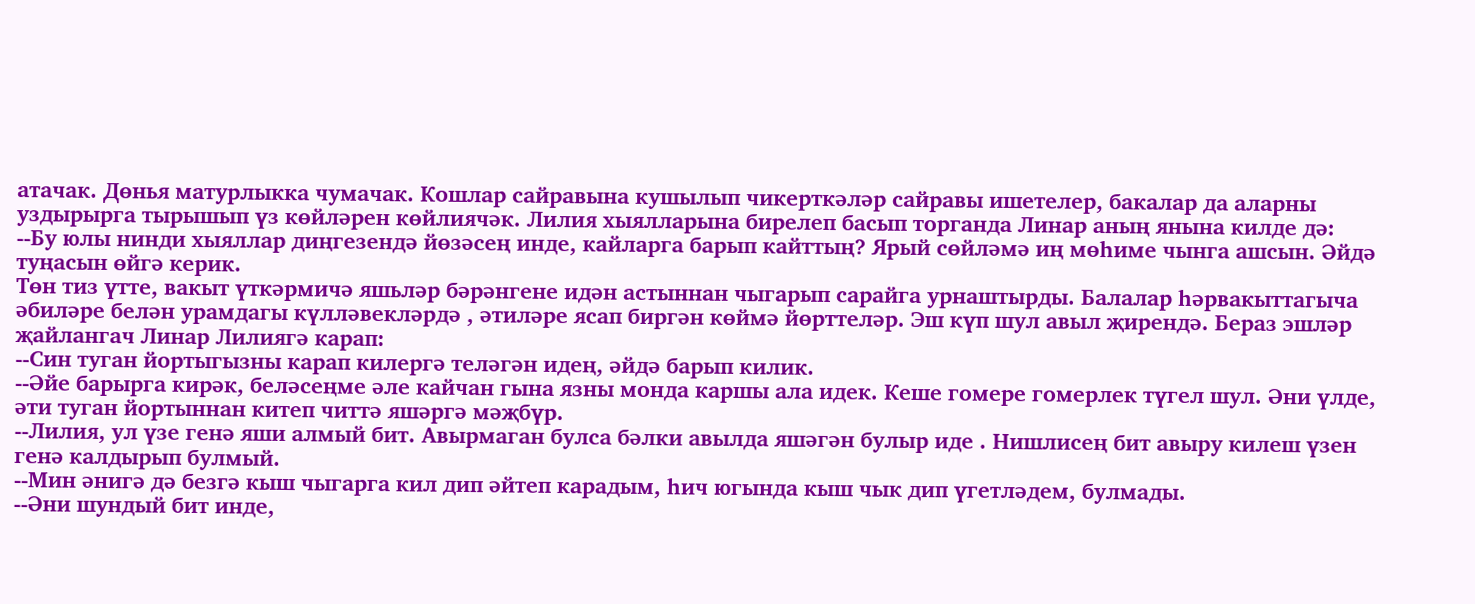атачак. Дөнья матурлыкка чумачак. Кошлар сайравына кушылып чикерткәләр сайравы ишетелер, бакалар да аларны уздырырга тырышып үз көйләрен көйлиячәк. Лилия хыялларына бирелеп басып торганда Линар аның янына килде дә:
--Бу юлы нинди хыяллар диңгезендә йөзәсең инде, кайларга барып кайттың? Ярый сөйләмә иң мөһиме чынга ашсын. Әйдә туңасын өйгә керик.
Төн тиз үтте, вакыт үткәрмичә яшьләр бәрәнгене идән астыннан чыгарып сарайга урнаштырды. Балалар һәрвакыттагыча әбиләре белән урамдагы күлләвекләрдә , әтиләре ясап биргән көймә йөрттеләр. Эш күп шул авыл җирендә. Бераз эшләр җайлангач Линар Лилиягә карап:
--Син туган йортыгызны карап килергә теләгән идең, әйдә барып килик.
--Әйе барырга кирәк, беләсеңме әле кайчан гына язны монда каршы ала идек. Кеше гомере гомерлек түгел шул. Әни үлде, әти туган йортыннан китеп читтә яшәргә мәҗбүр.
--Лилия, ул үзе генә яши алмый бит. Авырмаган булса бәлки авылда яшәгән булыр иде . Нишлисең бит авыру килеш үзен генә калдырып булмый.
--Мин әнигә дә безгә кыш чыгарга кил дип әйтеп карадым, һич югында кыш чык дип үгетләдем, булмады.
--Әни шундый бит инде,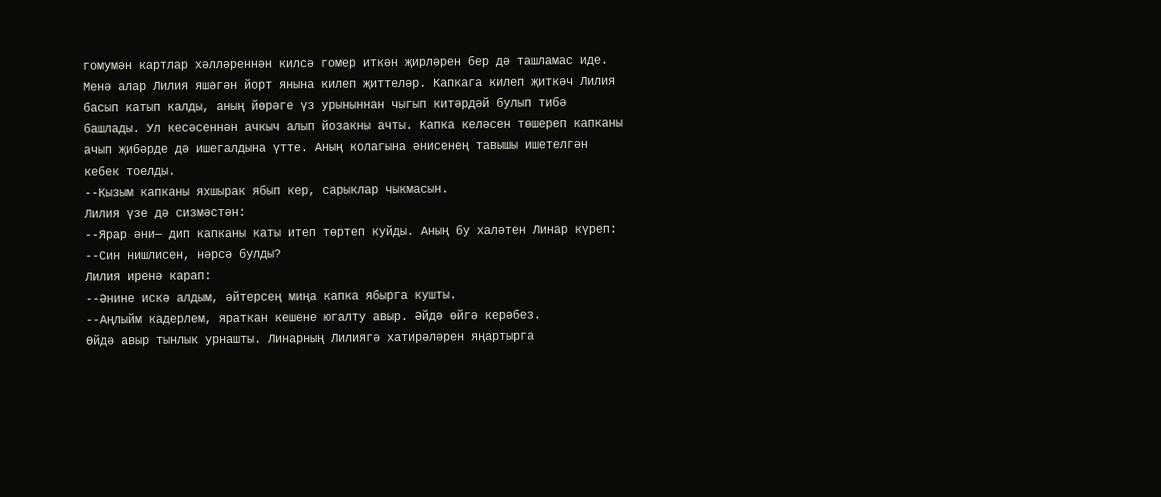гомумән картлар хәлләреннән килсә гомер иткән җирләрен бер дә ташламас иде.
Менә алар Лилия яшәгән йорт янына килеп җиттеләр. Капкага килеп җиткәч Лилия басып катып калды, аның йөрәге үз урыныннан чыгып китәрдәй булып тибә башлады. Ул кесәсеннән ачкыч алып йозакны ачты. Капка келәсен төшереп капканы ачып җибәрде дә ишегалдына үтте. Аның колагына әнисенең тавышы ишетелгән кебек тоелды.
--Кызым капканы яхшырак ябып кер, сарыклар чыкмасын.
Лилия үзе дә сизмәстән:
--Ярар әни— дип капканы каты итеп төртеп куйды. Аның бу халәтен Линар күреп:
--Син нишлисен, нәрсә булды?
Лилия иренә карап:
--Әнине искә алдым, әйтерсең миңа капка ябырга кушты.
--Аңлыйм кадерлем, яраткан кешене югалту авыр. Әйдә өйгә керәбез.
Өйдә авыр тынлык урнашты. Линарның Лилиягә хатирәләрен яңартырга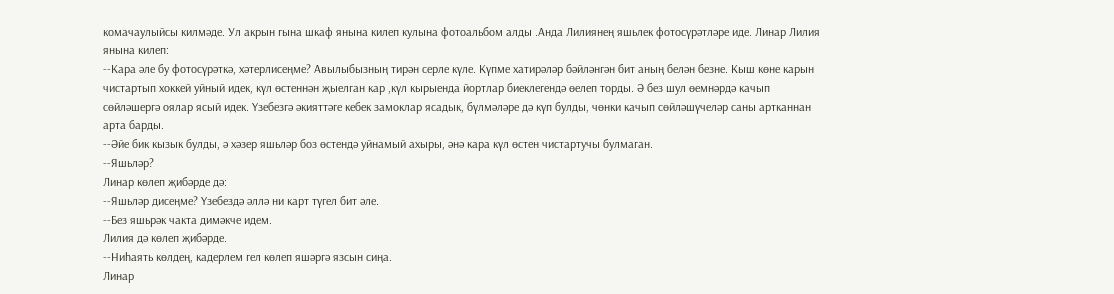комачаулыйсы килмәде. Ул акрын гына шкаф янына килеп кулына фотоальбом алды .Анда Лилиянең яшьлек фотосүрәтләре иде. Линар Лилия янына килеп:
--Кара әле бу фотосүрәткә, хәтерлисеңме? Авылыбызның тирән серле күле. Күпме хатирәләр бәйләнгән бит аның белән безне. Кыш көне карын чистартып хоккей уйный идек, күл өстеннән җыелган кар ,күл кырыенда йортлар биеклегендә өелеп торды. Ә без шул өемнәрдә качып сөйләшергә оялар ясый идек. Үзебезгә әкияттәге кебек замоклар ясадык, бүлмәләре дә күп булды, чөнки качып сөйләшүчеләр саны артканнан арта барды.
--Әйе бик кызык булды, ә хәзер яшьләр боз өстендә уйнамый ахыры, әнә кара күл өстен чистартучы булмаган.
--Яшьләр?
Линар көлеп җибәрде дә:
--Яшьләр дисеңме? Үзебездә әллә ни карт түгел бит әле.
--Без яшьрәк чакта димәкче идем.
Лилия дә көлеп җибәрде.
--Ниһаять көлдең, кадерлем гел көлеп яшәргә язсын сиңа.
Линар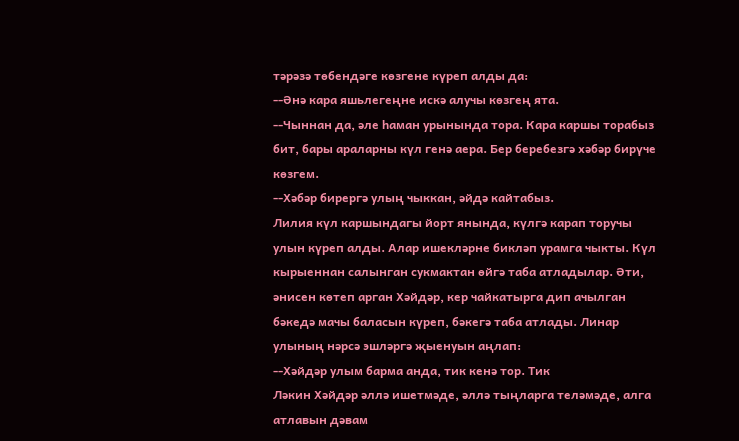тәрәзә төбендәге көзгене күреп алды да:
--Әнә кара яшьлегеңне искә алучы көзгең ята.
--Чыннан да, әле һаман урынында тора. Кара каршы торабыз бит, бары араларны күл генә аера. Бер беребезгә хәбәр бирүче көзгем.
--Хәбәр бирергә улың чыккан, әйдә кайтабыз.
Лилия күл каршындагы йорт янында, күлгә карап торучы улын күреп алды. Алар ишекләрне бикләп урамга чыкты. Күл кырыеннан салынган сукмактан өйгә таба атладылар. Әти, әнисен көтеп арган Хәйдәр, кер чайкатырга дип ачылган бәкедә мачы баласын күреп, бәкегә таба атлады. Линар улының нәрсә эшләргә җыенуын аңлап:
--Хәйдәр улым барма анда, тик кенә тор. Тик
Ләкин Хәйдәр әллә ишетмәде, әллә тыңларга теләмәде, алга атлавын дәвам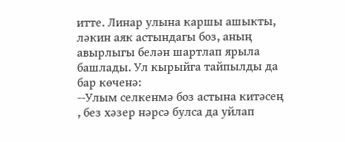итте. Линар улына каршы ашыкты, ләкин аяк астындагы боз, аның авырлыгы белән шартлап ярыла башлады. Ул кырыйга тайпылды да бар көченә:
--Улым селкенмә боз астына китәсең , без хәзер нәрсә булса да уйлап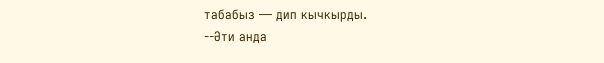табабыз — дип кычкырды.
--Әти анда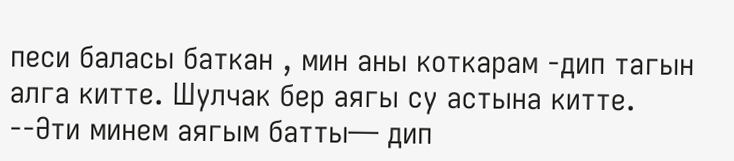песи баласы баткан , мин аны коткарам -дип тагын алга китте. Шулчак бер аягы су астына китте.
--Әти минем аягым батты— дип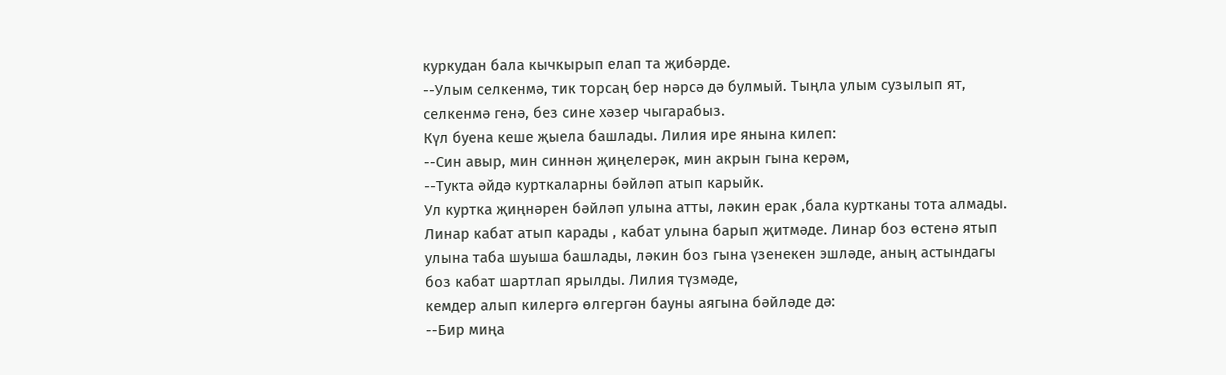куркудан бала кычкырып елап та җибәрде.
--Улым селкенмә, тик торсаң бер нәрсә дә булмый. Тыңла улым сузылып ят, селкенмә генә, без сине хәзер чыгарабыз.
Күл буена кеше җыела башлады. Лилия ире янына килеп:
--Син авыр, мин синнән җиңелерәк, мин акрын гына керәм,
--Тукта әйдә курткаларны бәйләп атып карыйк.
Ул куртка җиңнәрен бәйләп улына атты, ләкин ерак ,бала куртканы тота алмады. Линар кабат атып карады , кабат улына барып җитмәде. Линар боз өстенә ятып улына таба шуыша башлады, ләкин боз гына үзенекен эшләде, аның астындагы боз кабат шартлап ярылды. Лилия түзмәде,
кемдер алып килергә өлгергән бауны аягына бәйләде дә:
--Бир миңа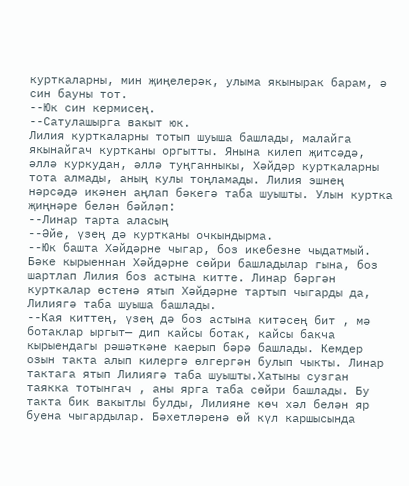курткаларны, мин җиңелерәк, улыма якынырак барам, ә син бауны тот.
--Юк син кермисең.
--Сатулашырга вакыт юк.
Лилия курткаларны тотып шуыша башлады, малайга якынайгач куртканы оргытты. Янына килеп җитсәдә, әллә куркудан, әллә туңганныкы, Хәйдәр курткаларны тота алмады, аның кулы тоңламады. Лилия эшнең нәрсәдә икәнен аңлап бәкегә таба шуышты. Улын куртка җиңнәре белән бәйләп:
--Линар тарта аласың
--Әйе, үзең дә куртканы очкындырма.
--Юк башта Хәйдәрне чыгар, боз икебезне чыдатмый.
Бәке кырыеннан Хәйдәрне сөйри башладылар гына, боз шартлап Лилия боз астына китте. Линар бәргән курткалар өстенә ятып Хәйдәрне тартып чыгарды да, Лилиягә таба шуыша башлады.
--Кая киттең, үзең дә боз астына китәсең бит , мә ботаклар ыргыт— дип кайсы ботак, кайсы бакча кырыендагы рәшәткәне каерып бәрә башлады. Кемдер озын такта алып килергә өлгергән булып чыкты. Линар тактага ятып Лилиягә таба шуышты.Хатыны сузган таякка тотынгач , аны ярга таба сөйри башлады. Бу такта бик вакытлы булды, Лилияне көч хәл белән яр буена чыгардылар. Бәхетләренә өй күл каршысында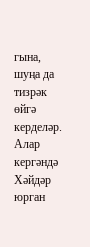гына, шуңа да тизрәк өйгә керделәр. Алар кергәндә Хәйдәр юрган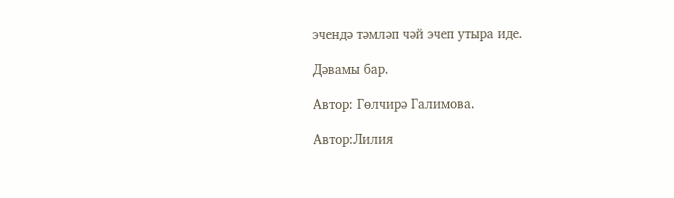эчендә тәмләп чәй эчеп утыра иде.

Дәвамы бар.

Автор: Гөлчирә Галимова.

Автор:Лилия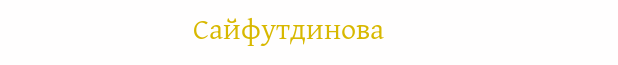Сайфутдинова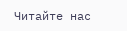Читайте нас